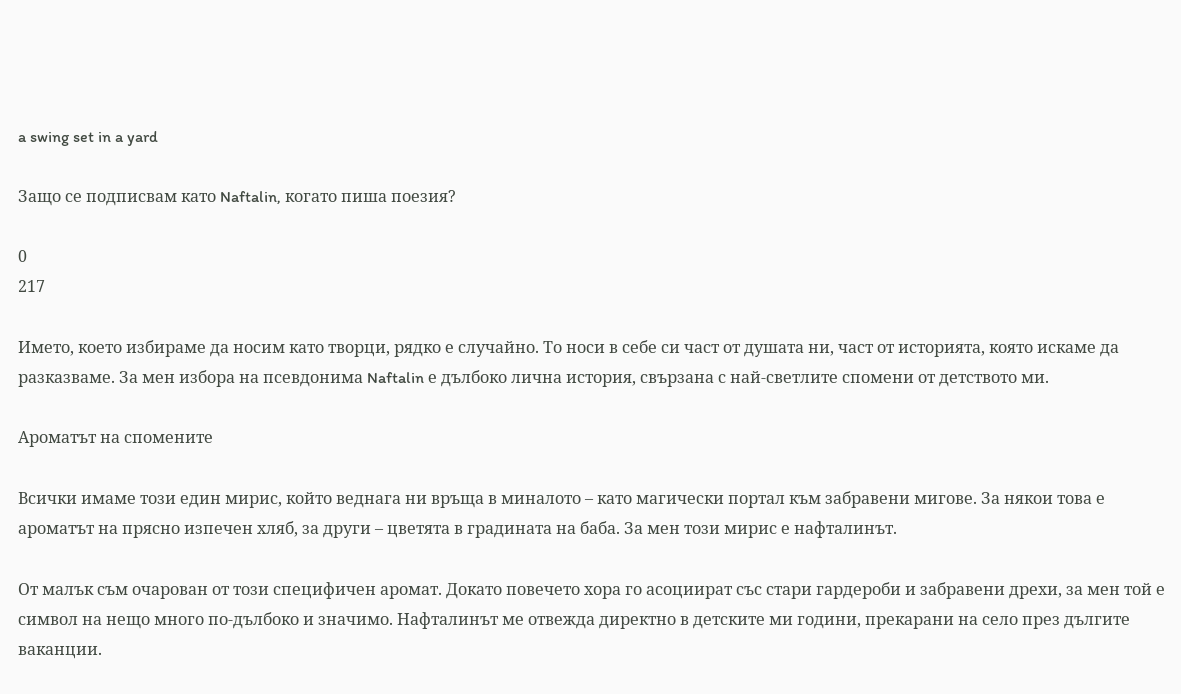a swing set in a yard

Защо се подписвам като Naftalin, когато пиша поезия?

0
217

Името, което избираме да носим като творци, рядко е случайно. То носи в себе си част от душата ни, част от историята, която искаме да разказваме. За мен избора на псевдонима Naftalin е дълбоко лична история, свързана с най-светлите спомени от детството ми.

Ароматът на спомените

Всички имаме този един мирис, който веднага ни връща в миналото – като магически портал към забравени мигове. За някои това е ароматът на прясно изпечен хляб, за други – цветята в градината на баба. За мен този мирис е нафталинът.

От малък съм очарован от този специфичен аромат. Докато повечето хора го асоциират със стари гардероби и забравени дрехи, за мен той е символ на нещо много по-дълбоко и значимо. Нафталинът ме отвежда директно в детските ми години, прекарани на село през дългите ваканции.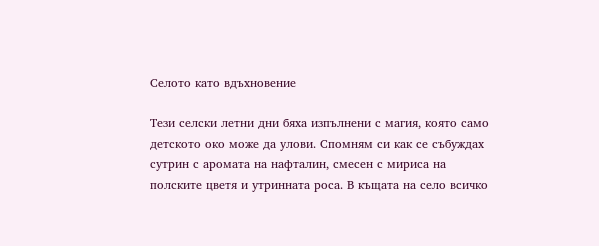Селото като вдъхновение

Тези селски летни дни бяха изпълнени с магия, която само детското око може да улови. Спомням си как се събуждах сутрин с аромата на нафталин, смесен с мириса на полските цветя и утринната роса. В къщата на село всичко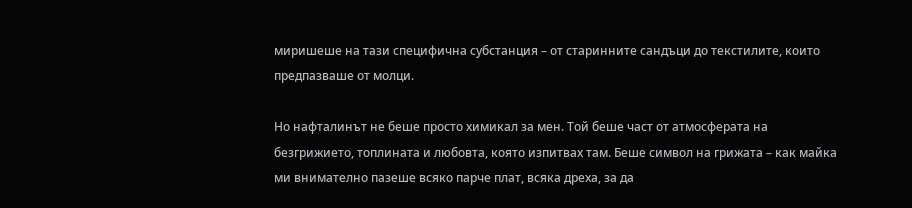миришеше на тази специфична субстанция – от старинните сандъци до текстилите, които предпазваше от молци.

Но нафталинът не беше просто химикал за мен. Той беше част от атмосферата на безгрижието, топлината и любовта, която изпитвах там. Беше символ на грижата – как майка ми внимателно пазеше всяко парче плат, всяка дреха, за да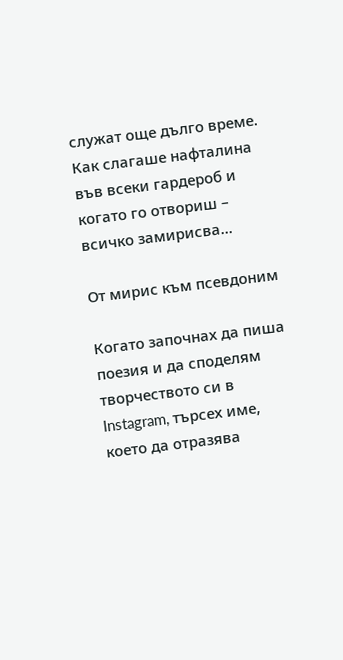служат още дълго време. Как слагаше нафталина във всеки гардероб и когато го отвориш – всичко замирисва…

От мирис към псевдоним

Когато започнах да пиша поезия и да споделям творчеството си в Instagram, търсех име, което да отразява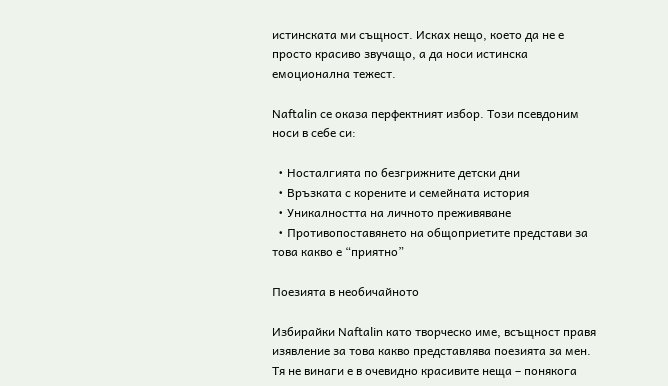истинската ми същност. Исках нещо, което да не е просто красиво звучащо, а да носи истинска емоционална тежест.

Naftalin се оказа перфектният избор. Този псевдоним носи в себе си:

  • Носталгията по безгрижните детски дни
  • Връзката с корените и семейната история
  • Уникалността на личното преживяване
  • Противопоставянето на общоприетите представи за това какво е “приятно”

Поезията в необичайното

Избирайки Naftalin като творческо име, всъщност правя изявление за това какво представлява поезията за мен. Тя не винаги е в очевидно красивите неща – понякога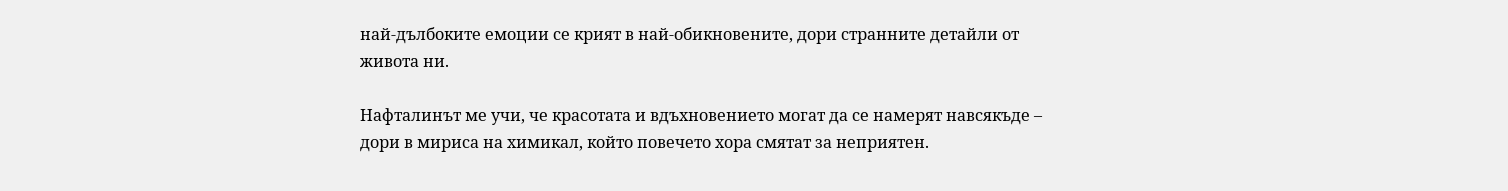най-дълбоките емоции се крият в най-обикновените, дори странните детайли от живота ни.

Нафталинът ме учи, че красотата и вдъхновението могат да се намерят навсякъде – дори в мириса на химикал, който повечето хора смятат за неприятен.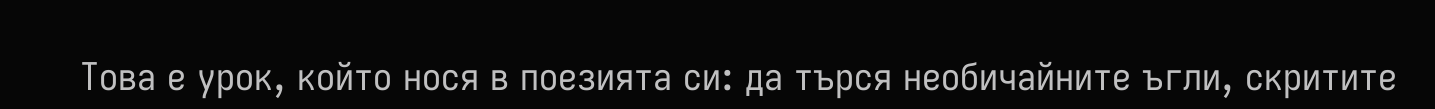Това е урок, който нося в поезията си: да търся необичайните ъгли, скритите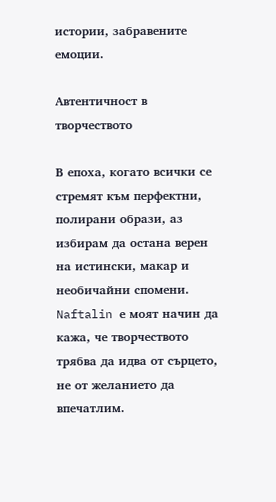истории, забравените емоции.

Автентичност в творчеството

В епоха, когато всички се стремят към перфектни, полирани образи, аз избирам да остана верен на истински, макар и необичайни спомени. Naftalin е моят начин да кажа, че творчеството трябва да идва от сърцето, не от желанието да впечатлим.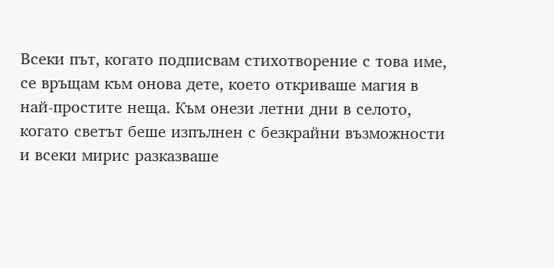Всеки път, когато подписвам стихотворение с това име, се връщам към онова дете, което откриваше магия в най-простите неща. Към онези летни дни в селото, когато светът беше изпълнен с безкрайни възможности и всеки мирис разказваше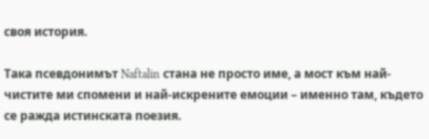своя история.

Така псевдонимът Naftalin стана не просто име, а мост към най-чистите ми спомени и най-искрените емоции – именно там, където се ражда истинската поезия.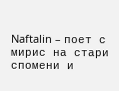Naftalin – поет с мирис на стари спомени и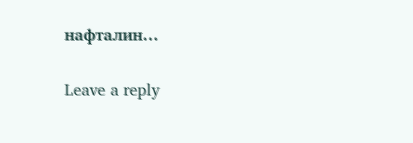нафталин…

Leave a reply